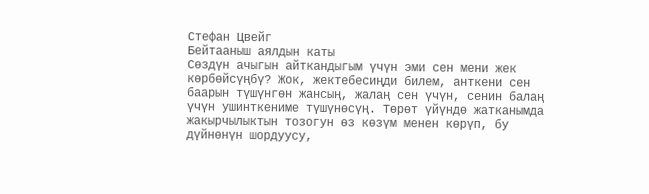Стефан Цвейг
Бейтааныш аялдын каты
Сөздүн ачыгын айткандыгым үчүн эми сен мени жек көрбөйсүңбү? Жок, жектебесиңди билем, анткени сен баарын түшүнгөн жансың, жалаң сен үчүн, сенин балаң үчүн ушинткениме түшүнөсүң. Төрөт үйүндө жатканымда жакырчылыктын тозогун өз көзүм менен көрүп, бу дүйнөнүн шордуусу,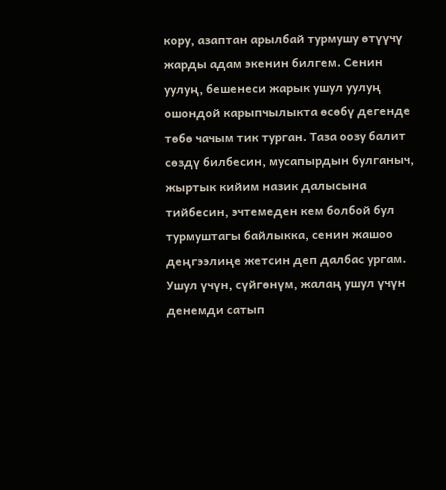кору, азаптан арылбай турмушу өтүүчү жарды адам экенин билгем. Сенин уулуң, бешенеси жарык ушул уулуң ошондой карыпчылыкта өсөбү дегенде төбө чачым тик турган. Таза оозу балит сөздү билбесин, мусапырдын булганыч, жыртык кийим назик далысына тийбесин, эчтемеден кем болбой бул турмуштагы байлыкка, сенин жашоо деңгээлиңе жетсин деп далбас ургам.
Ушул үчүн, сүйгөнүм, жалаң ушул үчүн денемди сатып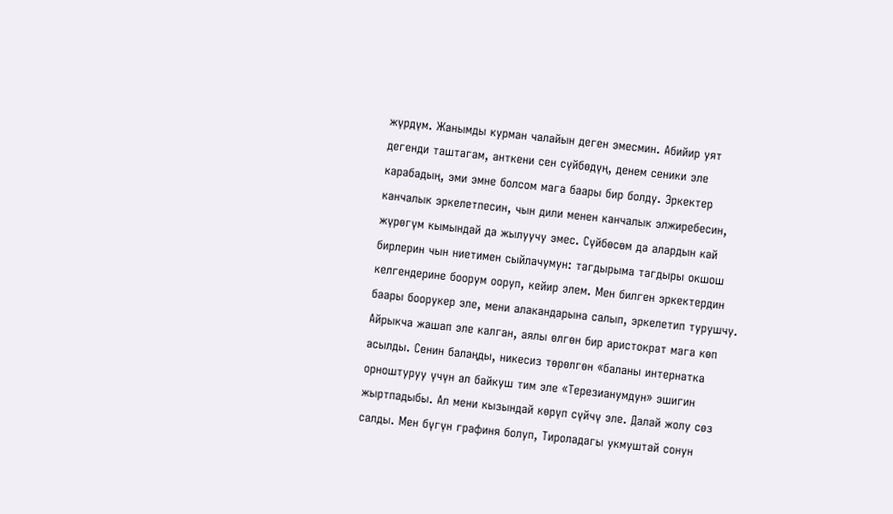жүрдүм. Жанымды курман чалайын деген эмесмин. Абийир уят дегенди таштагам, анткени сен сүйбөдүң, денем сеники эле карабадың, эми эмне болсом мага баары бир болду. Эркектер канчалык эркелетпесин, чын дили менен канчалык элжиребесин, жүрөгүм кымындай да жылуучу эмес. Сүйбөсөм да алардын кай бирлерин чын ниетимен сыйлачумун: тагдырыма тагдыры окшош келгендерине боорум ооруп, кейир элем. Мен билген эркектердин баары боорукер эле, мени алакандарына салып, эркелетип турушчу. Айрыкча жашап эле калган, аялы өлгөн бир аристократ мага көп асылды. Сенин балаңды, никесиз төрөлгөн «баланы интернатка орноштуруу үчүн ал байкуш тим эле «Терезианумдун» эшигин жыртпадыбы. Ал мени кызындай көрүп сүйчү эле. Далай жолу сөз салды. Мен бүгүн графиня болуп, Тироладагы укмуштай сонун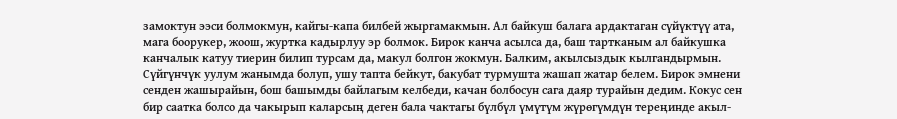замоктун ээси болмокмун, кайгы-капа билбей жыргамакмын. Ал байкуш балага ардактаган сүйүктүү ата, мага боорукер, жоош, журтка кадырлуу эр болмок. Бирок канча асылса да, баш тартканым ал байкушка канчалык катуу тиерин билип турсам да, макул болгон жокмун. Балким, акылсыздык кылгандырмын. Сүйгүнчүк уулум жанымда болуп, ушу тапта бейкут, бакубат турмушта жашап жатар белем. Бирок эмнени сенден жашырайын, бош башымды байлагым келбеди, качан болбосун сага даяр турайын дедим. Кокус сен бир саатка болсо да чакырып каларсың деген бала чактагы бүлбүл үмүтүм жүрөгүмдүн тереңинде акыл-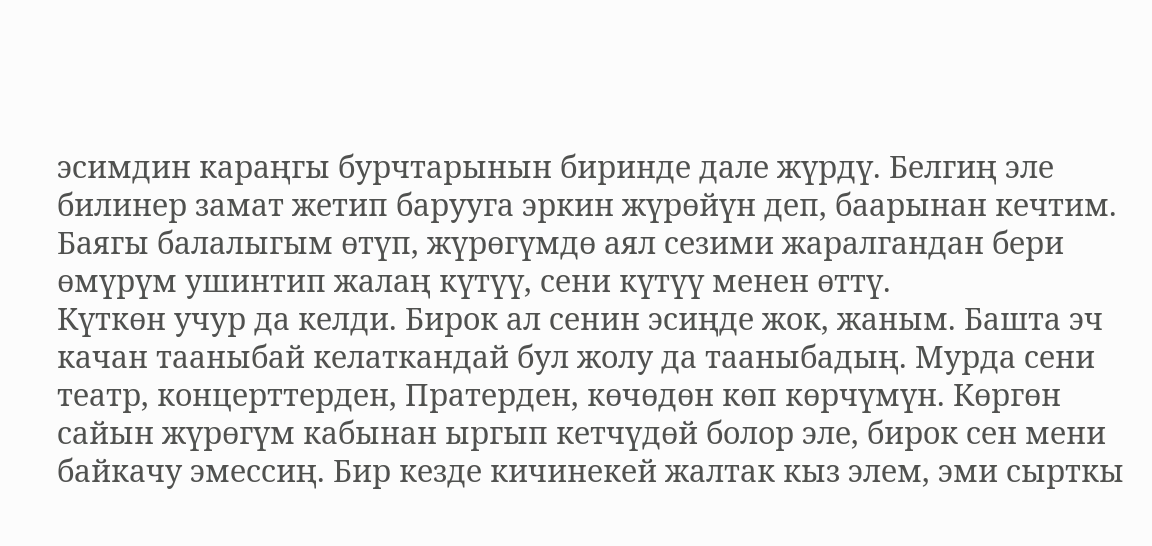эсимдин караңгы бурчтарынын биринде дале жүрдү. Белгиң эле билинер замат жетип барууга эркин жүрөйүн деп, баарынан кечтим. Баягы балалыгым өтүп, жүрөгүмдө аял сезими жаралгандан бери өмүрүм ушинтип жалаң күтүү, сени күтүү менен өттү.
Күткөн учур да келди. Бирок ал сенин эсиңде жок, жаным. Башта эч качан тааныбай келаткандай бул жолу да тааныбадың. Мурда сени театр, концерттерден, Пратерден, көчөдөн көп көрчүмүн. Көргөн сайын жүрөгүм кабынан ыргып кетчүдөй болор эле, бирок сен мени байкачу эмессиң. Бир кезде кичинекей жалтак кыз элем, эми сырткы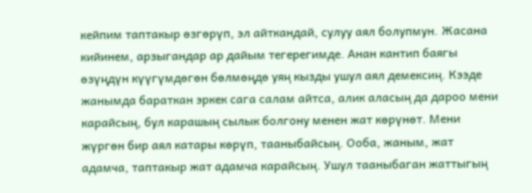кейпим таптакыр өзгөрүп, эл айткандай, сулуу аял болупмун. Жасана кийинем, арзыгандар ар дайым тегерегимде. Анан кантип баягы өзүңдүн күүгүмдөгөн бөлмөңдө уяң кызды ушул аял демексиң. Кээде жанымда бараткан эркек сага салам айтса, алик аласың да дароо мени карайсың, бул карашың сылык болгону менен жат көрүнөт. Мени жүргөн бир аял катары көрүп, тааныбайсың. Ооба, жаным, жат адамча, таптакыр жат адамча карайсың. Ушул тааныбаган жаттыгың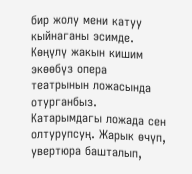бир жолу мени катуу кыйнаганы эсимде. Көңүлү жакын кишим экөөбүз опера театрынын ложасында отурганбыз. Катарымдагы ложада сен олтурупсуң. Жарык өчүп, увертюра башталып,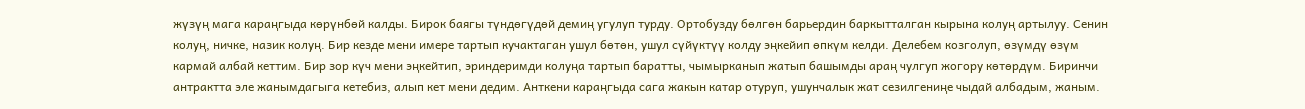жүзүң мага караңгыда көрүнбөй калды. Бирок баягы түндөгүдөй демиң угулуп турду. Ортобузду бөлгөн барьердин баркытталган кырына колуң артылуу. Сенин колуң, ничке, назик колуң. Бир кезде мени имере тартып кучактаган ушул бөтөн, ушул сүйүктүү колду эңкейип өпкүм келди. Делебем козголуп, өзүмдү өзүм кармай албай кеттим. Бир зор күч мени эңкейтип, эриндеримди колуңа тартып баратты, чымырканып жатып башымды араң чулгуп жогору көтөрдүм. Биринчи антрактта эле жанымдагыга кетебиз, алып кет мени дедим. Анткени караңгыда сага жакын катар отуруп, ушунчалык жат сезилгениңе чыдай албадым, жаным.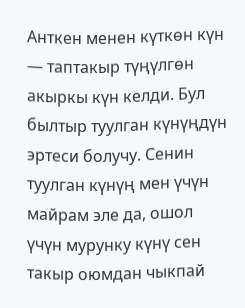Анткен менен күткөн күн — таптакыр түңүлгөн акыркы күн келди. Бул былтыр туулган күнүңдүн эртеси болучу. Сенин туулган күнүң мен үчүн майрам эле да, ошол үчүн мурунку күнү сен такыр оюмдан чыкпай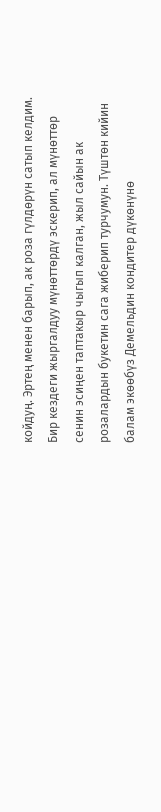койдуң. Эртең менен барып, ак роза гүлдөрүн сатып келдим. Бир кездеги жыргалдуу мүнөттөрдү эскерип, ал мүнөттөр сенин эсиңен таптакыр чыгып калган, жыл сайын ак розалардын букетин сага жиберип турчумун. Түштөн кийин балам экөөбүз Демельдин кондитер дүкөнүнө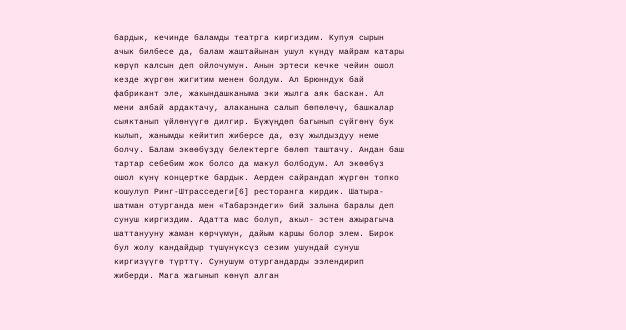бардык, кечинде баламды театрга киргиздим. Купуя сырын ачык билбесе да, балам жаштайынан ушул күндү майрам катары көрүп калсын деп ойлочумун. Анын эртеси кечке чейин ошол кезде жүргөн жигитим менен болдум. Ал Брюнндук бай фабрикант эле, жакындашканыма эки жылга аяк баскан. Ал мени аябай ардактачу, алаканына салып бөпөлөчү, башкалар сыяктанып үйлөнүүгө дилгир. Бүжүңдөп багынып сүйгөнү бук кылып, жанымды кейитип жиберсе да, өзү жылдыздуу неме болчу. Балам экөөбүздү белектерге бөлөп таштачу. Андан баш тартар себебим жок болсо да макул болбодум. Ал экөөбүз ошол күнү концертке бардык. Аерден сайрандап жүргөн топко кошулуп Ринг-Штрасседеги[6] ресторанга кирдик. Шатыра-шатман отурганда мен «Табарэндеги» бий залына баралы деп сунуш киргиздим. Адатта мас болуп, акыл- эстен ажырагыча шаттанууну жаман көрчүмүн, дайым каршы болор элем. Бирок бул жолу кандайдыр түшүнүксүз сезим ушундай сунуш киргизүүгө түрттү. Сунушум отургандарды ээлендирип жиберди. Мага жагынып көнүп алган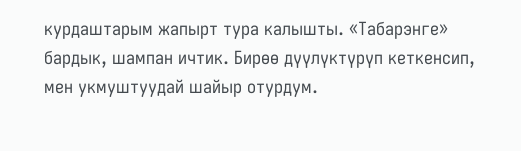курдаштарым жапырт тура калышты. «Табарэнге» бардык, шампан ичтик. Бирөө дүүлүктүрүп кеткенсип, мен укмуштуудай шайыр отурдум.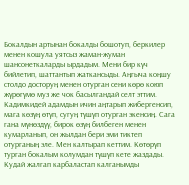Бокалдын артынан бокалды бошотуп, беркилер менен кошула уятсыз жаман-жуман шансонеткаларды ырдадым. Мени бир күч бийлетип, шаттантып жаткансыды. Аңгыча коңшу столдо досторуң менен отурган сени көрө коюп жүрөгүмө муз же чок басылгандай селт эттим. Кадимкидей адамдын ичин аңтарып жибергенсип, мага көзүң өтүп, сугуң түшүп отурган экенсиң. Сага гана мүнөздүү, бирок өзүң билбеген менен кумарланып, он жылдан бери эми тиктеп отурганың эле. Мен калтырап кеттим. Көтөрүп турган бокалым колумдан түшүп кете жаздады. Кудай жалгап карбаластап калганымды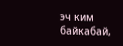эч ким байкабай,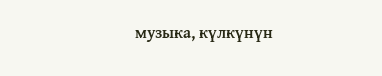музыка, күлкүнүн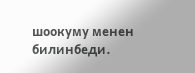шоокуму менен билинбеди.